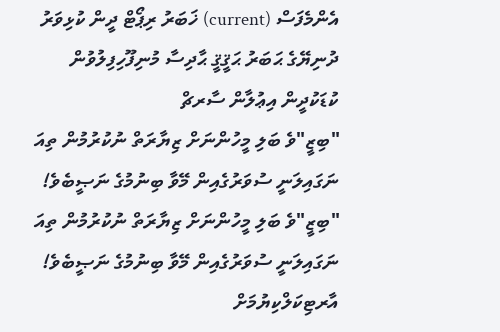އެންމެފަސް (current) ޚަބަރު ރިޕޯޓް ދީން ކުޅިވަރު ދުނިޔޭގެ ޙަބަރު ޙަޤީޤީ ޙާދިސާ މުނިފޫހިފިލުވުން ކުޑަކުދީން އިޢުލާން ސާރޗް
"ބިޒީ"ވެ ބަލި މީހުންނަށް ޒިޔާރަތް ނުކުރުމުން ތިއަ ނަގައިލަނީ ސުވަރުގެއިން މޭވާ ބިނުމުގެ ނަޞީބެވެ!
"ބިޒީ"ވެ ބަލި މީހުންނަށް ޒިޔާރަތް ނުކުރުމުން ތިއަ ނަގައިލަނީ ސުވަރުގެއިން މޭވާ ބިނުމުގެ ނަޞީބެވެ!
އާރޓިކަލްކިޔުމަށް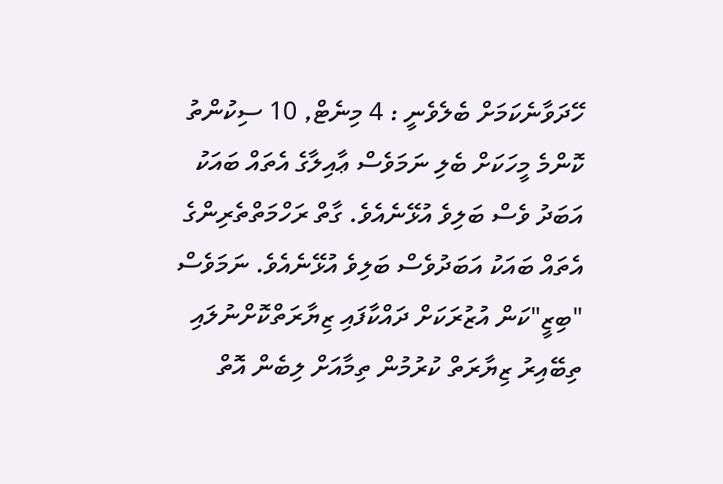ހޭދަވާނެކަމަށް ބެލެވެނީ : 4 މިނެޓް, 10 ސިކުންތު
ކޮންމެ މީހަކަށް ބެލި ނަމަވެސް ޢާއިލާގެ އެތައް ބައަކު އަބަދު ވެސް ބަލިވެ އުޅޭނެއެވެ. ގާތް ރަހްމަތްތެރިންގެ އެތައް ބައަކު އަބަދުވެސް ބަލިވެ އުޅޭނެއެވެ. ނަމަވެސް "ބިޒީ"ކަން އުޒުރަކަށް ދައްކާފައި ޒިޔާރަތްކޮށްނުލައި ތިބޭއިރު ޒިޔާރަތް ކުރުމުން ތިމާއަށް ލިބެން އޮތް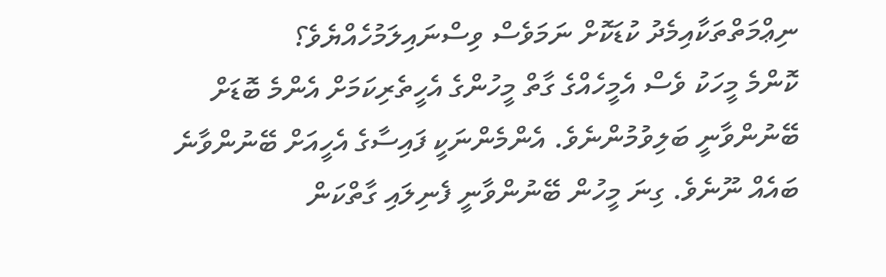ނިޢްމަތްތަކާއިމެދު ކުޑަކޮށް ނަމަވެސް ވިސްނައިލަމުހެއްޔެވެ؟
ކޮންމެ މީހަކު ވެސް އެމީހެއްގެ ގާތް މީހުންގެ އެހީތެރިކަމަށް އެންމެ ބޮޑަށް ބޭނުންވާނީ ބަލިވުމުންނެވެ. އެންމެންނަކީ ފައިސާގެ އެހީއަށް ބޭނުންވާނެ ބައެއް ނޫނެވެ. ގިނަ މީހުން ބޭނުންވާނީ ފެނިލައި ގާތްކަން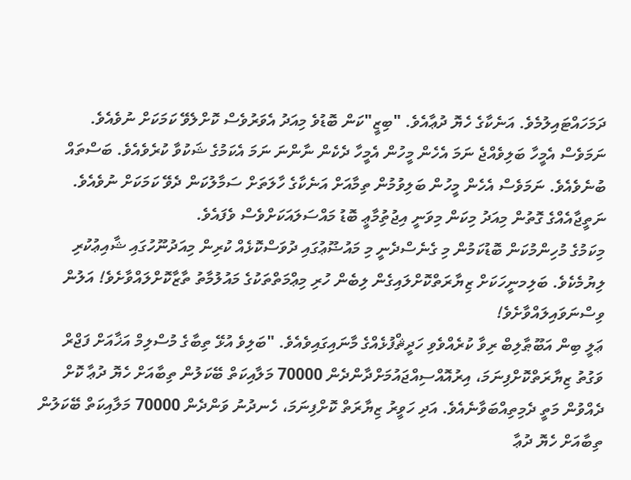ދަމަހައްޓައިލުމެވެ. އަނެކާގެ ހެޔޮ ދުޢާއެވެ. "ބިޒީ"ކަން ބޮޑުވެ މިއަދު އެވަރުވެސް ކޮށްލެވޭ ކަމަކަށް ނުވެއެވެ.
ނަމަވެސް އެމީހާ ބަލިވެއްޖެ ނަމަ އެހެން މީހުން އެމީހާ ދެކެން ނާންނަ ނަމަ އެކަމުގެ ޝަކުވާ ކުރެވެއެވެ. ބަސްތައް ބުނެވެއެވެ. ނަމަވެސް އެހެން މީހުން ބަލިވުމުން ތިމާއަށް އަނެކާގެ ހާލަތަށް ސަމާލުކަން ދެވޭ ކަމަކަށް ނުވެއެވެ. ނަތީޖާއެއްގެ ގޮތުން މިއަދު މިކަން މިވަނީ އިޖުތިުމާޢީ ބޮޑު މައްސަލައަކަށްވެސް ވެފައެވެ.
މިކަމުގެ މުހިންމުކަން ބޮޑުކަމުން މި ގެނެސްދެނީ މި މައުޟޫޢުގައި ދުވަސްކޮޅެއް ކުރިން މިއަދުނޫހުގައި ޝާއިޢުކުރި ލިޔުމެކެވެ. ބަލިމނީހަކަށް ޒިޔާރަތްކޮށްލައިގެން ލިބެން ހުރި މިޢްމަތްތަކުގެ މައުލުމާތު ތާޒާކޮށްލައްވާށެވެ! އަލުން ވިސްނަވައިލައްވާށެވެ!
ޢަލީ ބިން އަބޫޠާލިބް ރިވާ ކުރެއްވެވި ހަދީޘްފުޅެއްގެ މާނައިގައިވެއެވެ. "ބަލިވެ އުޅޭ ތިބާގެ މުސްލިމް އަޚާއަށް ފަޖްރް ވަގުތު ޒިޔާރަތްކޮށްފިނަމަ، އިރުއޮއްސިއްޖައުމަށްދާންދެން 70000 މަލާއިކަތް ބޭކަލުން ތިބާއަށް ހެޔޮ ދުޢާ ކޮށް ދެއްވުން މަތީ ދެމިތިއްބަވާނެއެވެ. އަދި ހަވީރު ޒިޔާރަތް ކޮށްފިނަމަ، ހެނދުނު ވަންދެން 70000 މަލާއިކަތް ބޭކަލުން ތިބާއަށް ހެޔޮ ދުޢާ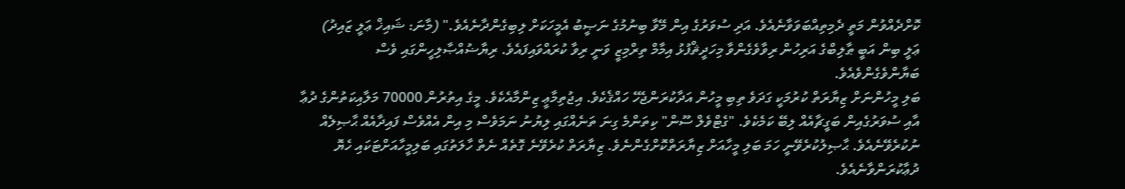ކޮށްދެއްވުން މަތީ ދެމިތިއްބަވަވާނެއެވެ. އަދި ސުވަރުގެ އިން މޭވާ ބިނުމުގެ ނަޞީބު އެމީހަކަށް ލިބިގެންދާނެއެވެ." (މާނަ: ޝައިޚް ޢަލީ ޒައިދު)
ޢަލީ ބިން އަބީ ޠާލިބްގެ އަރިހުން ރިވާވެގެންވާ މިހަދީޘްފުޅު އިމާމް ތިރްމިޒީ ވަނީ ރިވާ ކުރައްވައިފައެވެ. ރިޔާޟުއްޞާލިހީންގައި ވެސް ބަޔާންވެގެންވެއެވެ.
ބަލި މީހުންނަށް ޒިޔާރަތް ކުރުމަކީ ގަދަވެ ތިބި މީހުން އަދާކުރަންޖެހޭ ހައްޤެކެވެ. އިޖުތިމާޢީ ޒިންމާއެކެވެ. މީގެ އިތުރުން 70000 މަލާއިކަތުންގެ ދުޢާ އާއި ސުވަރުގެއިން ބަގީޗާއެއް ލިބޭ ކަމެކެވެ. "ގެޓްވެލް ސޫން" ކިތަންމެ ގިނަ ތަނެއްގައި ލިޔުނު ނަމަވެސް މި އިން އެއްވެސް ފައިދާއެއް ޙާޞިލެއް ނުކުރެވޭނެއެވެ. ޙާޞިލުކުރެވޭނީ ހަމަ ބަލި މީހާއަށް ޒިޔާރަތްކޮށްގެންނެވެ. ޒިޔާރަތް ކުރެވޭނެ ގޮތެއް ނެތް ހާލަތުގައި ބަލިމީހާއަށްޓަކައި ހެޔޮ ދުޢާކުރަންވާނެއެވެ.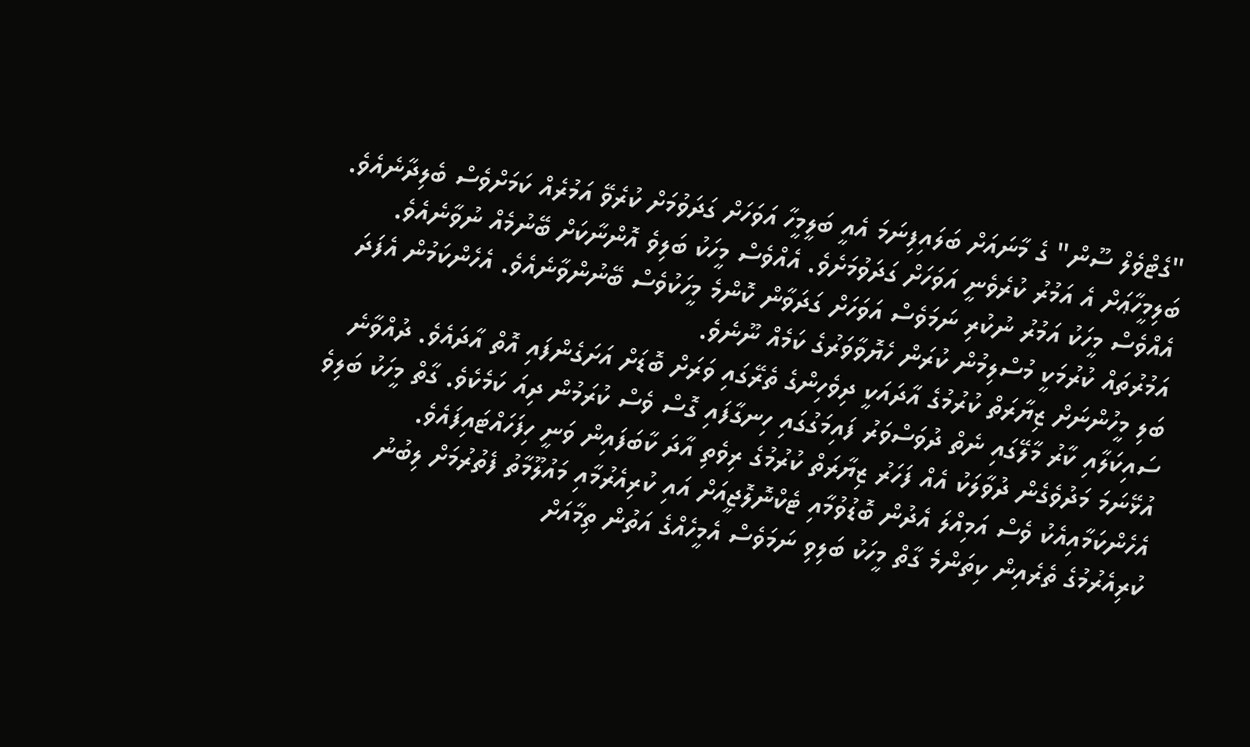"ގެޓްވެލް ސޫން" ގެ މާނައަށް ބަލައިފިނަމަ އެއީ ބަލީމީހާ އަވަހަށް ގަދަވުމަށް ކުރެވޭ އަމުރެއް ކަމަށްވެސް ބެލިދާނެއެވެ. ބަލިމީހާޢަށް އެ އަމުރު ކުރެވެނީ އަވަހަށް ގަދަވުމަށެވެ. އެއްވެސް މީހަކު ބަލިވެ އޮންނާކަށް ބޭނުމެއް ނުވާނެއެވެ. އެއްވެސް މީހަކު އަމުރު ނުކުރި ނަމަވެސް އަވަހަށް ގަދަވާން ކޮންމެ މީހަކުވެސް ބޭނުންވާނެއެވެ. އެހެންކަމުން އެފަދަ އަމުރުތައް ކުރުމަކީ މުސްލިމުން ކުރަން ހެޔޮވާވަރުގެ ކަމެއް ނޫނެވެ.
ބަލި މީހުންނަށް ޒިޔާރަތް ކުރުމުގެ އާދައަކީ ދިވެހިންގެ ތެރޭގައި ވަރަށް ބޮޑަށް އަށަގެންފައި އޮތް އާދައެވެ. ދުއްވާނެ ސައިކަލާއި ކާރު މާލޭގައި ނެތް ދުވަސްވަރު ފައިމަގުގައި ހިނގާފައި ގޮސް ވެސް ކުރަމުން ދިއަ ކަމެކެވެ. ގާތް މީހަކު ބަލިވެ އުޅޭނަމަ މަދުވެގެން ދުވާލަކު އެއް ފަހަރު ޒިޔާރަތް ކުރުމުގެ ރިވެތި އާދަ ކާބަފައިން ވަނީ ހިފަހައްޓައިފައެވެ.
އެހެންކަމާއިއެކު ވެސް އަމިއްލަ އެދުން ބޮޑުވުމާއި ޓެކްނޮލޮޖީއަށް އައި ކުރިއެރުމާއި މައުލޫމާތު ފެތުރުމަށް ލިބުނު ކުރިއެރުމުގެ ތެރެއިން ކިތަންމެ ގާތް މީހަކު ބަލިވި ނަމަވެސް އެމީހެއްގެ އަތުން ތިމާއަށް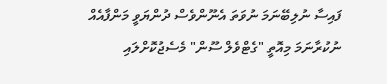ފައިސާ ނުލިބޭނަމަ ނުވަތަ އެނޫންވެސް ދުންޔަވީ މަންފާއެއް ނުކުރާނަމަ މިއޮތީ "ގެޓްވެލް ސޫން" މެސެޖުކޮށްލައި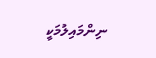ނިންމައިލުމަކީ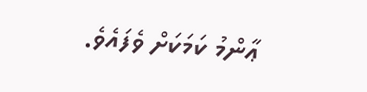ޢާންމު ކަމަކަށް ވެފައެވެ.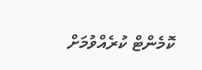ކޮމެންޓް ކުރެއްވުމަށް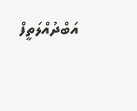އަބްދުއްލަތީފް